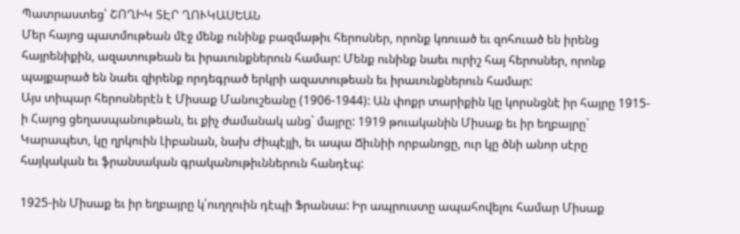Պատրաստեց՝ ՇՈՂԻԿ ՏԷՐ ՂՈՒԿԱՍԵԱՆ
Մեր հայոց պատմութեան մէջ մենք ունինք բազմաթիւ հերոսներ, որոնք կռուած եւ զոհուած են իրենց հայրենիքին, ազատութեան եւ իրաւունքներուն համար: Մենք ունինք նաեւ ուրիշ հայ հերոսներ, որոնք պայքարած են նաեւ զիրենք որդեգրած երկրի ազատութեան եւ իրաւունքներուն համար:
Այս տիպար հերոսներէն է Միսաք Մանուշեանը (1906-1944): Ան փոքր տարիքին կը կորսնցնէ իր հայրը 1915-ի Հայոց ցեղասպանութեան, եւ քիչ ժամանակ անց` մայրը: 1919 թուականին Միսաք եւ իր եղբայրը` Կարապետ, կը ղրկուին Լիբանան, նախ Ժիպէյլի, եւ ապա Ճիւնիի որբանոցը, ուր կը ծնի անոր սէրը հայկական եւ ֆրանսական գրականութիւններուն հանդէպ:

1925-ին Միսաք եւ իր եղբայրը կ՛ուղղուին դէպի Ֆրանսա: Իր ապրուստը ապահովելու համար Միսաք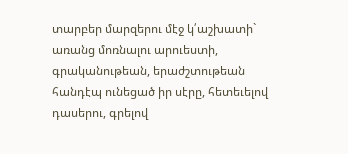տարբեր մարզերու մէջ կ՛աշխատի` առանց մոռնալու արուեստի, գրականութեան, երաժշտութեան հանդէպ ունեցած իր սէրը, հետեւելով դասերու, գրելով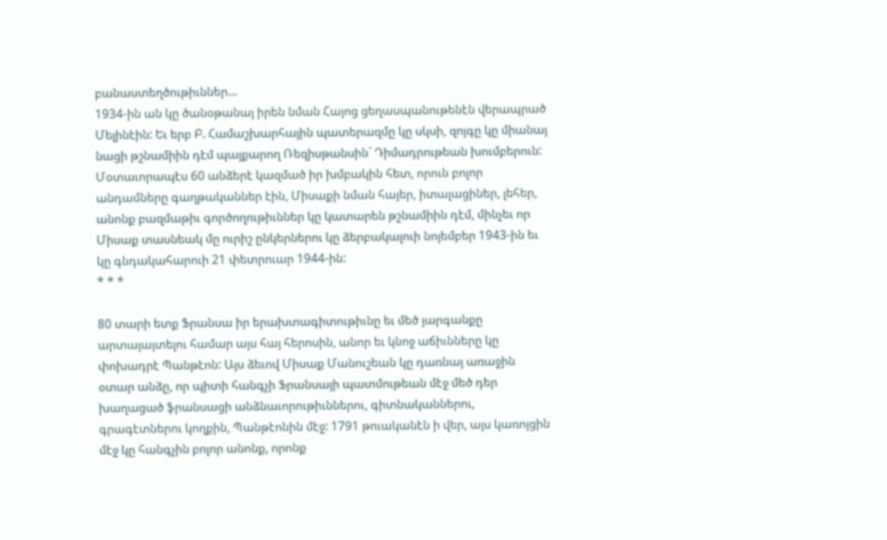բանաստեղծութիւններ…
1934-ին ան կը ծանօթանայ իրեն նման Հայոց ցեղասպանութենէն վերապրած Մելինէին: Եւ երբ Բ. Համաշխարհային պատերազմը կը սկսի, զոյգը կը միանայ նացի թշնամիին դէմ պայքարող Ռեզիսթանսին` Դիմադրութեան խումբերուն: Մօտաւորապէս 60 անձերէ կազմած իր խմբակին հետ, որուն բոլոր անդամները գաղթականներ էին, Միսաքի նման հայեր, իտալացիներ, լեհեր, անոնք բազմաթիւ գործողութիւններ կը կատարեն թշնամիին դէմ, մինչեւ որ Միսաք տասնեակ մը ուրիշ ընկերներու կը ձերբակալուի նոյեմբեր 1943-ին եւ կը գնդակահարուի 21 փետրուար 1944-ին:
* * *

80 տարի ետք Ֆրանսա իր երախտագիտութիւնը եւ մեծ յարգանքը արտայայտելու համար այս հայ հերոսին, անոր եւ կնոջ աճիւնները կը փոխադրէ Պանթէոն: Այս ձեւով Միսաք Մանուշեան կը դառնայ առաջին օտար անձը, որ պիտի հանգչի Ֆրանսայի պատմութեան մէջ մեծ դեր խաղացած ֆրանսացի անձնաւորութիւններու, գիտնականներու, գրագէտներու կողքին, Պանթէոնին մէջ: 1791 թուականէն ի վեր, այս կառոյցին մէջ կը հանգչին բոլոր անոնք, որոնք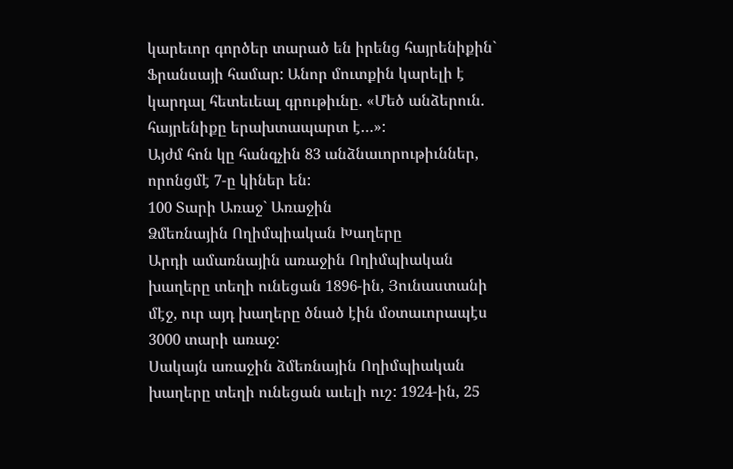կարեւոր գործեր տարած են իրենց հայրենիքին` Ֆրանսայի համար: Անոր մուտքին կարելի է կարդալ հետեւեալ գրութիւնը. «Մեծ անձերուն. հայրենիքը երախտապարտ է…»:
Այժմ հոն կը հանգչին 83 անձնաւորութիւններ, որոնցմէ 7-ը կիներ են:
100 Տարի Առաջ` Առաջին
Ձմեռնային Ողիմպիական Խաղերը
Արդի ամառնային առաջին Ողիմպիական խաղերը տեղի ունեցան 1896-ին, Յունաստանի մէջ, ուր այդ խաղերը ծնած էին մօտաւորապէս 3000 տարի առաջ:
Սակայն առաջին ձմեռնային Ողիմպիական խաղերը տեղի ունեցան աւելի ուշ: 1924-ին, 25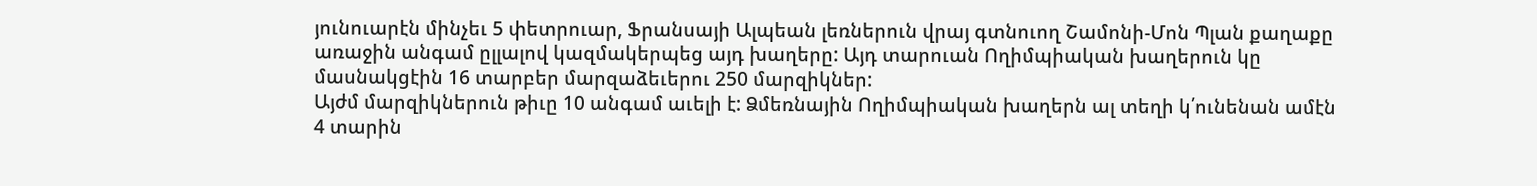յունուարէն մինչեւ 5 փետրուար, Ֆրանսայի Ալպեան լեռներուն վրայ գտնուող Շամոնի-Մոն Պլան քաղաքը առաջին անգամ ըլլալով կազմակերպեց այդ խաղերը: Այդ տարուան Ողիմպիական խաղերուն կը մասնակցէին 16 տարբեր մարզաձեւերու 250 մարզիկներ:
Այժմ մարզիկներուն թիւը 10 անգամ աւելի է: Ձմեռնային Ողիմպիական խաղերն ալ տեղի կ՛ունենան ամէն 4 տարին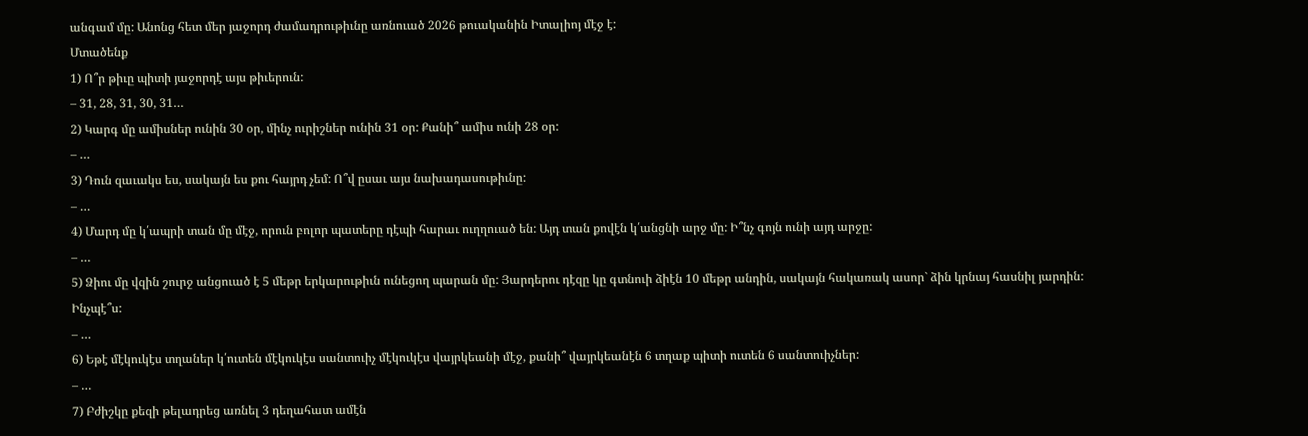անգամ մը: Անոնց հետ մեր յաջորդ ժամադրութիւնը առնուած 2026 թուականին Իտալիոյ մէջ է:
Մտածենք
1) Ո՞ր թիւը պիտի յաջորդէ այս թիւերուն:
– 31, 28, 31, 30, 31…
2) Կարգ մը ամիսներ ունին 30 օր, մինչ ուրիշներ ունին 31 օր: Քանի՞ ամիս ունի 28 օր:
– …
3) Դուն զաւակս ես, սակայն ես քու հայրդ չեմ: Ո՞վ ըսաւ այս նախադասութիւնը:
– …
4) Մարդ մը կ՛ապրի տան մը մէջ, որուն բոլոր պատերը դէպի հարաւ ուղղուած են: Այդ տան քովէն կ՛անցնի արջ մը: Ի՞նչ գոյն ունի այդ արջը:
– …
5) Ձիու մը վզին շուրջ անցուած է 5 մեթր երկարութիւն ունեցող պարան մը: Յարդերու դէզը կը գտնուի ձիէն 10 մեթր անդին, սակայն հակառակ ասոր` ձին կրնայ հասնիլ յարդին: Ինչպէ՞ս:
– …
6) Եթէ մէկուկէս տղաներ կ՛ուտեն մէկուկէս սանտուիչ մէկուկէս վայրկեանի մէջ, քանի՞ վայրկեանէն 6 տղաք պիտի ուտեն 6 սանտուիչներ:
– …
7) Բժիշկը քեզի թելադրեց առնել 3 դեղահատ ամէն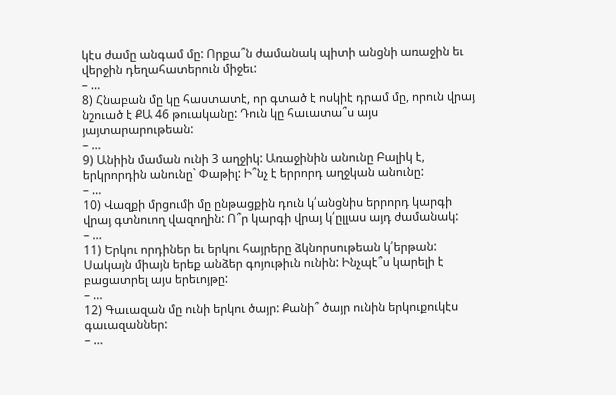կէս ժամը անգամ մը: Որքա՞ն ժամանակ պիտի անցնի առաջին եւ վերջին դեղահատերուն միջեւ:
– …
8) Հնաբան մը կը հաստատէ, որ գտած է ոսկիէ դրամ մը, որուն վրայ նշուած է ՔԱ 46 թուականը: Դուն կը հաւատա՞ս այս յայտարարութեան:
– …
9) Անիին մաման ունի 3 աղջիկ: Առաջինին անունը Բալիկ է, երկրորդին անունը` Փաթիլ: Ի՞նչ է երրորդ աղջկան անունը:
– …
10) Վազքի մրցումի մը ընթացքին դուն կ՛անցնիս երրորդ կարգի վրայ գտնուող վազողին: Ո՞ր կարգի վրայ կ՛ըլլաս այդ ժամանակ:
– …
11) Երկու որդիներ եւ երկու հայրերը ձկնորսութեան կ՛երթան: Սակայն միայն երեք անձեր գոյութիւն ունին: Ինչպէ՞ս կարելի է բացատրել այս երեւոյթը:
– …
12) Գաւազան մը ունի երկու ծայր: Քանի՞ ծայր ունին երկուքուկէս գաւազաններ:
– …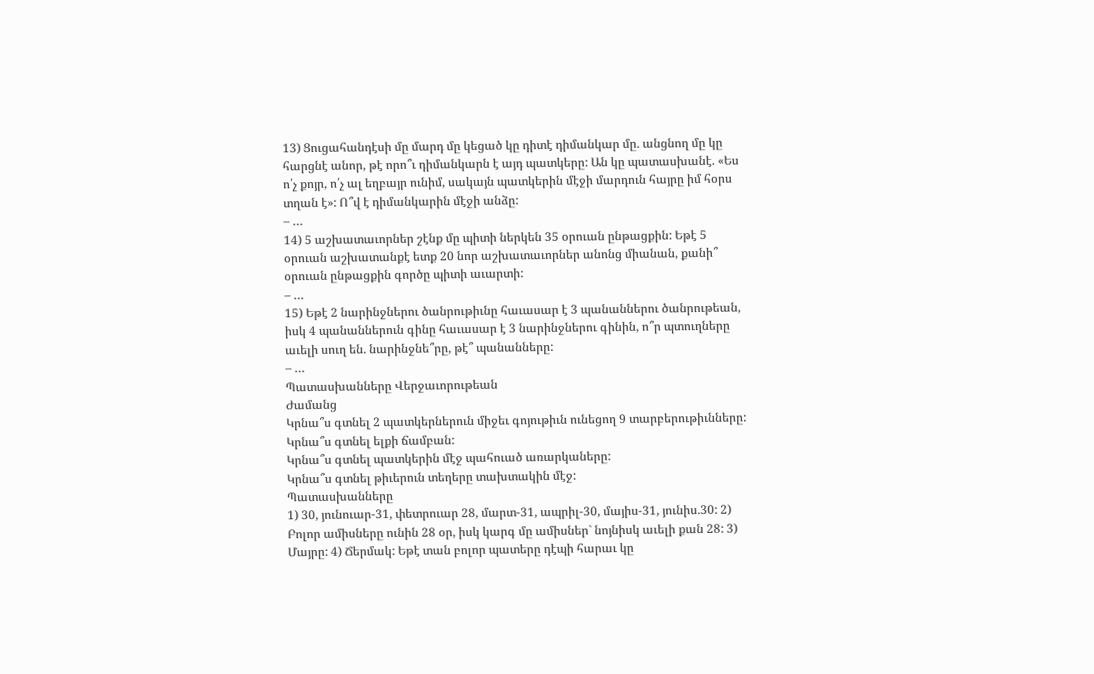13) Ցուցահանդէսի մը մարդ մը կեցած կը դիտէ դիմանկար մը. անցնող մը կը հարցնէ անոր, թէ որո՞ւ դիմանկարն է այդ պատկերը: Ան կը պատասխանէ. «Ես ո՛չ քոյր, ո՛չ ալ եղբայր ունիմ, սակայն պատկերին մէջի մարդուն հայրը իմ հօրս տղան է»: Ո՞վ է դիմանկարին մէջի անձը:
– …
14) 5 աշխատաւորներ շէնք մը պիտի ներկեն 35 օրուան ընթացքին: Եթէ 5 օրուան աշխատանքէ ետք 20 նոր աշխատաւորներ անոնց միանան, քանի՞ օրուան ընթացքին գործը պիտի աւարտի:
– …
15) Եթէ 2 նարինջներու ծանրութիւնը հաւասար է 3 պանաններու ծանրութեան, իսկ 4 պանաններուն գինը հաւասար է 3 նարինջներու գինին, ո՞ր պտուղները աւելի սուղ են. նարինջնե՞րը, թէ՞ պանանները:
– …
Պատասխանները Վերջաւորութեան
Ժամանց
Կրնա՞ս գտնել 2 պատկերներուն միջեւ գոյութիւն ունեցող 9 տարբերութիւնները:
Կրնա՞ս գտնել ելքի ճամբան:
Կրնա՞ս գտնել պատկերին մէջ պահուած առարկաները:
Կրնա՞ս գտնել թիւերուն տեղերը տախտակին մէջ:
Պատասխանները
1) 30, յունուար-31, փետրուար 28, մարտ-31, ապրիլ-30, մայիս-31, յունիս.30: 2) Բոլոր ամիսները ունին 28 օր, իսկ կարգ մը ամիսներ` նոյնիսկ աւելի քան 28: 3) Մայրը: 4) Ճերմակ: Եթէ տան բոլոր պատերը դէպի հարաւ կը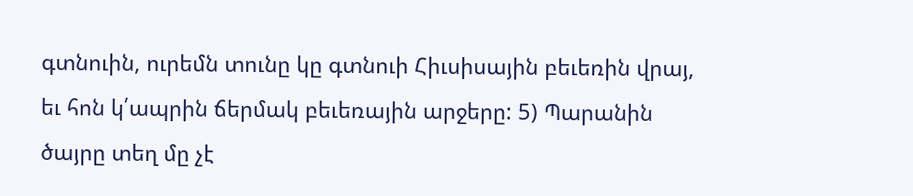գտնուին, ուրեմն տունը կը գտնուի Հիւսիսային բեւեռին վրայ, եւ հոն կ՛ապրին ճերմակ բեւեռային արջերը: 5) Պարանին ծայրը տեղ մը չէ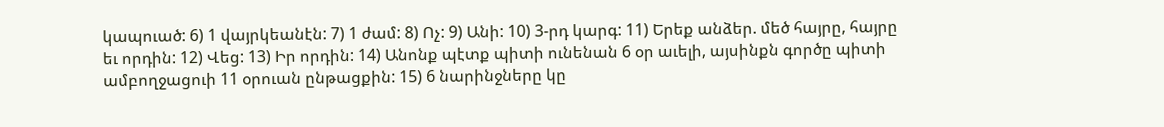կապուած: 6) 1 վայրկեանէն: 7) 1 ժամ: 8) Ոչ: 9) Անի: 10) 3-րդ կարգ: 11) Երեք անձեր. մեծ հայրը, հայրը եւ որդին: 12) Վեց: 13) Իր որդին: 14) Անոնք պէտք պիտի ունենան 6 օր աւելի, այսինքն գործը պիտի ամբողջացուի 11 օրուան ընթացքին: 15) 6 նարինջները կը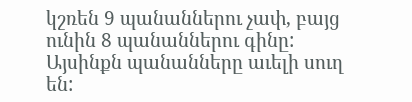կշռեն 9 պանաններու չափ, բայց ունին 8 պանաններու գինը: Այսինքն պանանները աւելի սուղ են: